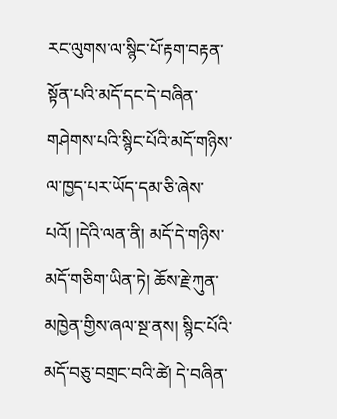རང་ལུགས་ལ་སྙིང་པོ་རྟག་བརྟན་སྟོན་པའི་མདོ་དང་དེ་བཞིན་གཤེགས་པའི་སྙིང་པོའི་མདོ་གཉིས་ལ་ཁྱད་པར་ཡོད་དམ་ཅི་ཞེས་པའོ། །དེའི་ལན་ནི། མདོ་དེ་གཉིས་མདོ་གཅིག་ཡིན་ཏེ། ཆོས་རྗེ་ཀུན་མཁྱེན་གྱིས་ཞལ་སྔ་ནས། སྙིང་པོའི་མདོ་བཅུ་བགྲང་བའི་ཚེ། དེ་བཞིན་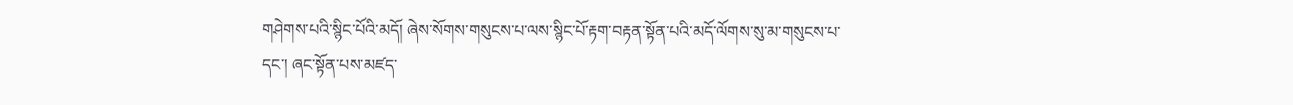གཤེགས་པའི་སྙིང་པོའི་མདོ། ཞེས་སོགས་གསུངས་པ་ལས་སྙིང་པོ་རྟག་བརྟན་སྟོན་པའི་མདོ་ལོགས་སུ་མ་གསུངས་པ་དང་། ཞང་སྟོན་པས་མཛད་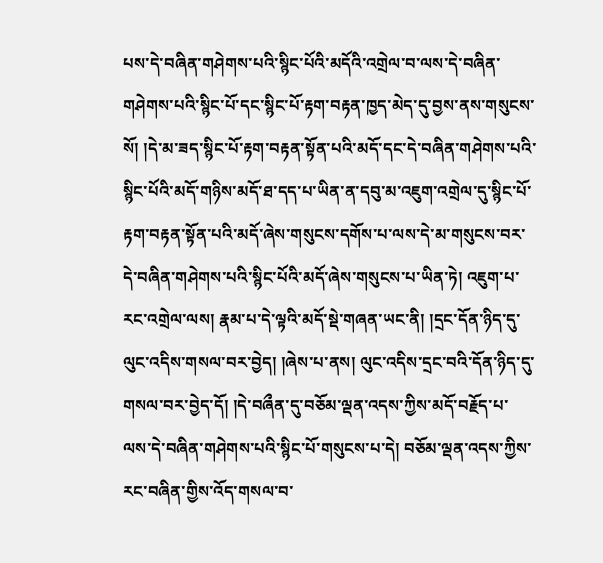པས་དེ་བཞིན་གཤེགས་པའི་སྙིང་པོའི་མདོའི་འགྲེལ་བ་ལས་དེ་བཞིན་གཤེགས་པའི་སྙིང་པོ་དང་སྙིང་པོ་རྟག་བརྟན་ཁྱད་མེད་དུ་བྱས་ནས་གསུངས་སོ། །དེ་མ་ཟད་སྙིང་པོ་རྟག་བརྟན་སྟོན་པའི་མདོ་དང་དེ་བཞིན་གཤེགས་པའི་སྙིང་པོའི་མདོ་གཉིས་མདོ་ཐ་དད་པ་ཡིན་ན་དབུ་མ་འཇུག་འགྲེལ་དུ་སྙིང་པོ་རྟག་བརྟན་སྟོན་པའི་མདོ་ཞེས་གསུངས་དགོས་པ་ལས་དེ་མ་གསུངས་བར་དེ་བཞིན་གཤེགས་པའི་སྙིང་པོའི་མདོ་ཞེས་གསུངས་པ་ཡིན་ཏེ། འཇུག་པ་རང་འགྲེལ་ལས། རྣམ་པ་དེ་ལྟའི་མདོ་སྡེ་གཞན་ཡང་ནི། །དྲང་དོན་ཉིད་དུ་ལུང་འདིས་གསལ་བར་བྱེད། །ཞེས་པ་ནས། ལུང་འདིས་དྲང་བའི་དོན་ཉིད་དུ་གསལ་བར་བྱེད་དོ། །དེ་བཞྀན་དུ་བཅོམ་ལྡན་འདས་ཀྱིས་མདོ་བརྗོད་པ་ལས་དེ་བཞིན་གཤེགས་པའི་སྙིང་པོ་གསུངས་པ་དེ། བཅོམ་ལྡན་འདས་ཀྱིས་རང་བཞིན་གྱིས་འོད་གསལ་བ་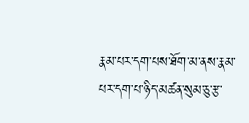རྣམ་པར་དག་པས་ཐོག་མ་ནས་རྣམ་པར་དག་པ་ཉིད་མཚན་སུམ་ཅུ་རྩ་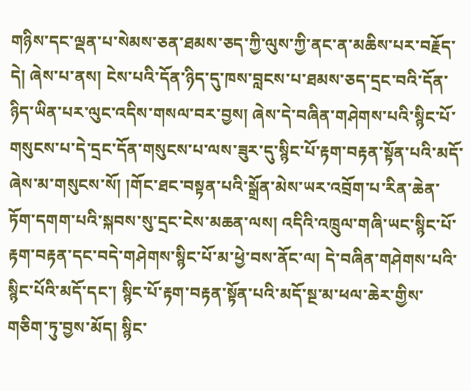གཉིས་དང་ལྡན་པ་སེམས་ཅན་ཐམས་ཅད་ཀྱི་ལུས་ཀྱི་ནང་ན་མཆིས་པར་བརྗོད་དེ། ཞེས་པ་ནས། ངེས་པའི་དོན་ཉིད་དུ་ཁས་བླངས་པ་ཐམས་ཅད་དྲང་བའི་དོན་ཉིད་ཡིན་པར་ལུང་འདིས་གསལ་བར་བྱས། ཞེས་དེ་བཞིན་གཤེགས་པའི་སྙིང་པོ་གསུངས་པ་དེ་དྲང་དོན་གསུངས་པ་ལས་ཟུར་དུ་སྙིང་པོ་རྟག་བརྟན་སྟོན་པའི་མདོ་ཞེས་མ་གསུངས་སོ། །གོང་ཐང་བསྟན་པའི་སྒྲོན་མེས་ཡར་འབྲོག་པ་རིན་ཆེན་ཏོག་དགག་པའི་སྐབས་སུ་དྲང་ངེས་མཆན་ལས། འདིའི་འཁྲུལ་གཞི་ཡང་སྙིང་པོ་རྟག་བརྟན་དང་བདེ་གཤེགས་སྙིང་པོ་མ་ཕྱེ་བས་ནོང་ལ། དེ་བཞིན་གཤེགས་པའི་སྙིང་པོའི་མདོ་དང་། སྙིང་པོ་རྟག་བརྟན་སྟོན་པའི་མདོ་སྔ་མ་ཕལ་ཆེར་གྱིས་གཅིག་ཏུ་བྱས་མོད། སྙིང་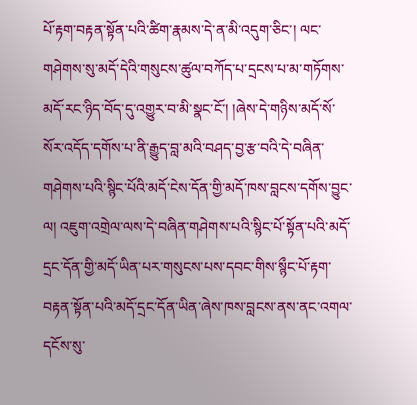པོ་རྟག་བརྟན་སྟོན་པའི་ཚིག་རྣམས་དེ་ན་མི་འདུག་ཅིང་། ལང་གཤེགས་སུ་མདོ་དེའི་གསུངས་ཚུལ་བཀོད་པ་དྲངས་པ་མ་གཏོགས་མདོ་རང་ཉིད་བོད་དུ་འགྱུར་བ་མི་སྣང་ངོ་། །ཞེས་དེ་གཉིས་མདོ་སོ་སོར་འདོད་དགོས་པ་ནི་རྒྱུད་བླ་མའི་བཤད་བྱ་རྩ་བའི་དེ་བཞིན་གཤེགས་པའི་སྙིང་པོའི་མདོ་ངེས་དོན་གྱི་མདོ་ཁས་བླངས་དགོས་བྱུང་ལ། འཇུག་འགྲེལ་ལས་དེ་བཞིན་གཤེགས་པའི་སྙིང་པོ་སྟོན་པའི་མདོ་དྲང་དོན་གྱི་མདོ་ཡིན་པར་གསུངས་པས་དབང་གིས་སྙྀང་པོ་རྟག་བརྟན་སྟོན་པའི་མདོ་དྲང་དོན་ཡིན་ཞེས་ཁས་བླངས་ནས་ནང་འགལ་དངོས་སུ་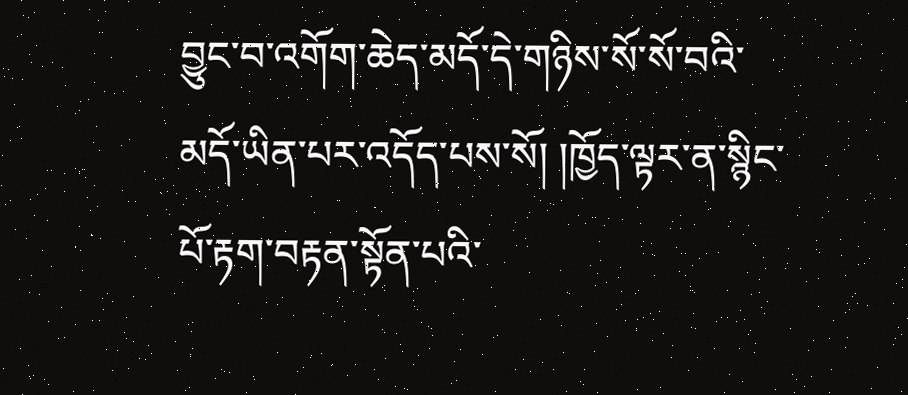བྱུང་བ་འགོག་ཆེད་མདོ་དེ་གཉིས་སོ་སོ་བའི་མདོ་ཡིན་པར་འདོད་པས་སོ། །ཁྱོད་ལྟར་ན་སྙིང་པོ་རྟག་བརྟན་སྟོན་པའི་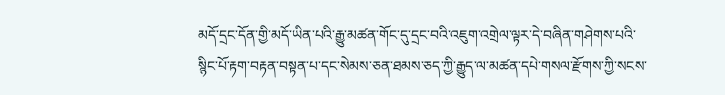མདོ་དྲང་དོན་གྱི་མདོ་ཡིན་པའི་རྒྱུ་མཚན་གོང་དུ་དྲང་བའི་འཇུག་འགྲེལ་ལྟར་དེ་བཞིན་གཤེགས་པའི་སྙིང་པོ་རྟག་བརྟན་བསྟན་པ་དང་སེམས་ཅན་ཐམས་ཅད་ཀྱི་རྒྱུད་ལ་མཚན་དཔེ་གསལ་རྫོགས་ཀྱི་སངས་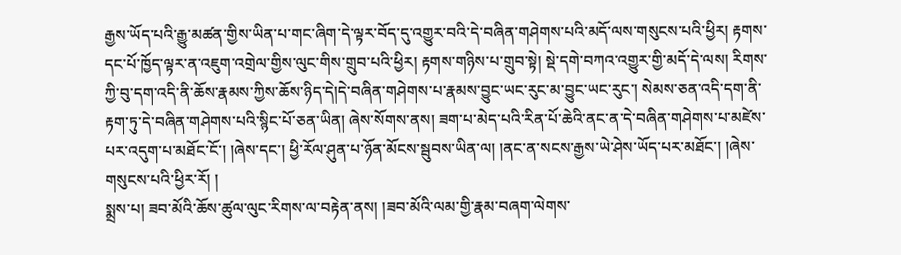རྒྱས་ཡོད་པའི་རྒྱུ་མཚན་གྱིས་ཡིན་པ་གང་ཞིག་དེ་ལྟར་བོད་དུ་འགྱུར་བའི་དེ་བཞིན་གཤེགས་པའི་མདོ་ལས་གསུངས་པའི་ཕྱིར། རྟགས་དང་པོ་ཁྱོད་ལྟར་ན་འཇུག་འགྲེལ་གྱིས་ལུང་གིས་གྲུབ་པའི་ཕྱིར། རྟགས་གཉིས་པ་གྲུབ་སྟེ། སྡེ་དགེ་བཀའ་འགྱུར་གྱི་མདོ་དེ་ལས། རིགས་ཀྱི་བུ་དག་འདི་ནི་ཆོས་རྣམས་ཀྱིས་ཆོས་ཉིད་དེ།དེ་བཞིན་གཤེགས་པ་རྣམས་བྱུང་ཡང་རུང་མ་བྱུང་ཡང་རུང་། སེམས་ཅན་འདི་དག་ནི་རྟག་ཏུ་དེ་བཞིན་གཤེགས་པའི་སྙིང་པོ་ཅན་ཡིན། ཞེས་སོགས་ནས། ཟག་པ་མེད་པའི་རིན་པོ་ཆེའི་ནང་ན་དེ་བཞིན་གཤེགས་པ་མཛེས་པར་འདུག་པ་མཐོང་ངོ་། །ཞེས་དང་། ཕྱི་རོལ་ཤུན་པ་ཉོན་མོངས་སྦུབས་ཡིན་ལ། །ནང་ན་སངས་རྒྱས་ཡེ་ཤེས་ཡོད་པར་མཐོང་། །ཞེས་གསུངས་པའི་ཕྱིར་རོ། །
སྨྲས་པ། ཟབ་མོའི་ཆོས་ཚུལ་ལུང་རིགས་ལ་བརྟེན་ནས། །ཟབ་མོའི་ལམ་གྱི་རྣམ་བཞག་ལེགས་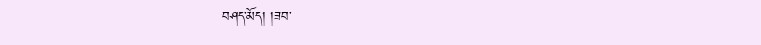བཤད་མོད། །ཟབ་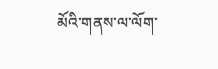མོའི་གནས་ལ་ལོག་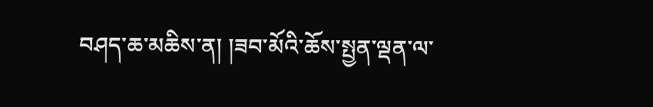བཤད་ཆ་མཆིས་ན། །ཟབ་མོའི་ཆོས་སྤྱན་ལྡན་ལ་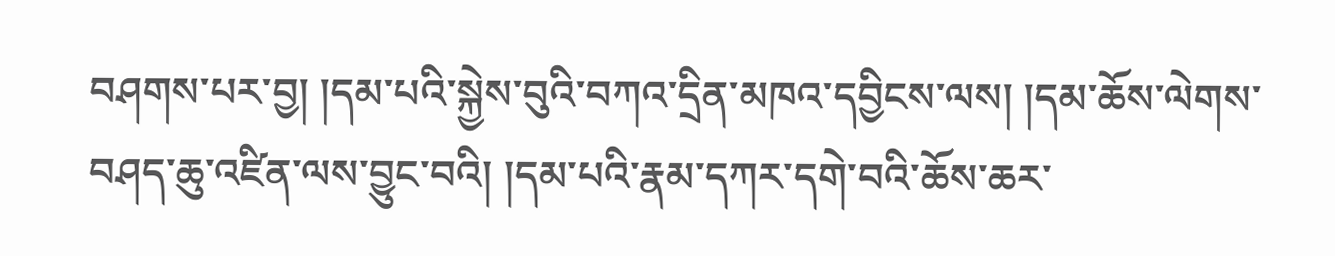བཤགས་པར་བྱ། །དམ་པའི་སྐྱེས་བུའི་བཀའ་དྲིན་མཁའ་དབྱིངས་ལས། །དམ་ཆོས་ལེགས་བཤད་ཆུ་འཛིན་ལས་བྱུང་བའི། །དམ་པའི་རྣམ་དཀར་དགེ་བའི་ཆོས་ཆར་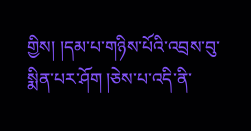གྱིས། །དམ་པ་གཉིས་པོའི་འབྲས་བུ་སྨིན་པར་ཤོག །ཅེས་པ་འདི་ནི་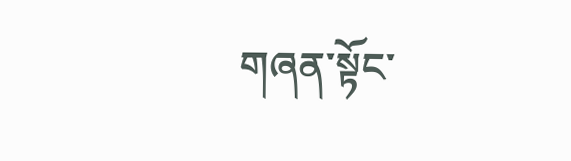གཞན་སྟོང་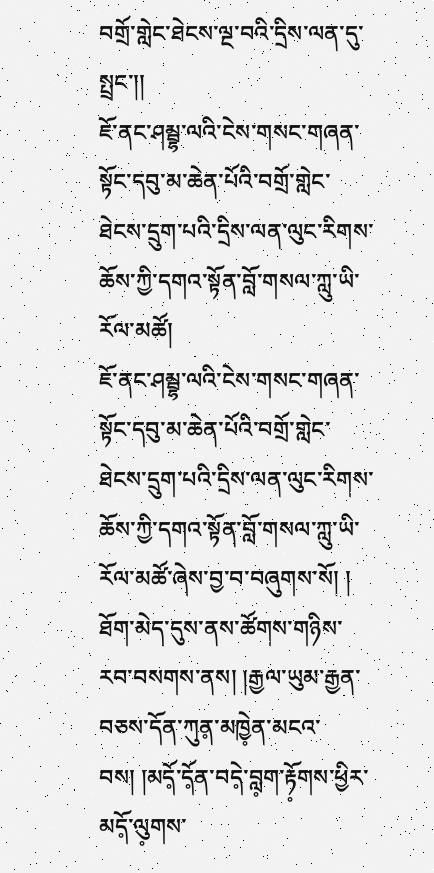བགྲོ་གླེང་ཐེངས་ལྔ་བའི་དྲིས་ལན་དུ་སྤྲང་།།
ཇོ་ནང་ཤམྦྷ་ལའི་ངེས་གསང་གཞན་སྟོང་དབུ་མ་ཆེན་པོའི་བགྲོ་གླེང་ཐེངས་དྲུག་པའི་དྲིས་ལན་ལུང་རིགས་ཆོས་ཀྱི་དགའ་སྟོན་བློ་གསལ་ཀླུ་ཡི་རོལ་མཚོ།
ཇོ་ནང་ཤམྦྷ་ལའི་ངེས་གསང་གཞན་སྟོང་དབུ་མ་ཆེན་པོའི་བགྲོ་གླེང་ཐེངས་དྲུག་པའི་དྲིས་ལན་ལུང་རིགས་ཆོས་ཀྱི་དགའ་སྟོན་བློ་གསལ་ཀླུ་ཡི་རོལ་མཚོ་ཞེས་བྱ་བ་བཞུགས་སོ། །
ཐོག་མེད་དུས་ནས་ཚོགས་གཉིས་རབ་བསགས་ནས། །རྒྱལ་ཡུམ་རྒྱན་བཅས་དོན་ཀུན༷་མཁྱེ༷ན་མངའ་བས། །མདོ༷་དོ༷ན་བདེ༷་བླ༷ག་རྟོ༷གས་ཕྱིར་མདོ༷་ལུ༷གས་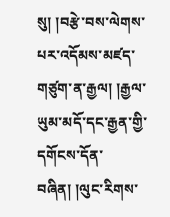སུ། །བརྩེ་བས་ལེགས་པར་འདོམས་མཛད་གཙུག་ན་རྒྱལ། །རྒྱལ་ཡུམ་མདོ་དང་རྒྱན་གྱི་དགོངས་དོན་བཞིན། །ལུང་རིགས་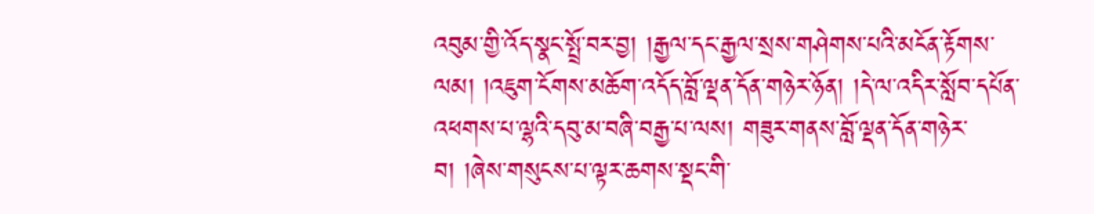འབུམ་གྱི་འོད་སྣང་སྤྲོ་བར་བྱ། །རྒྱལ་དང་རྒྱལ་སྲས་གཤེགས་པའི་མངོན་རྟོགས་ལམ། །འཇུག་ངོགས་མཆོག་འདོད་བློ་ལྡན་དོན་གཉེར་ཉོན། །དེ་ལ་འདིར་སློབ་དཔོན་འཕགས་པ་ལྷའི་དབུ་མ་བཞི་བརྒྱ་པ་ལས། གཟུར་གནས་བློ་ལྡན་དོན་གཉེར་བ། །ཞེས་གསུངས་པ་ལྟར་ཆགས་སྡང་གི་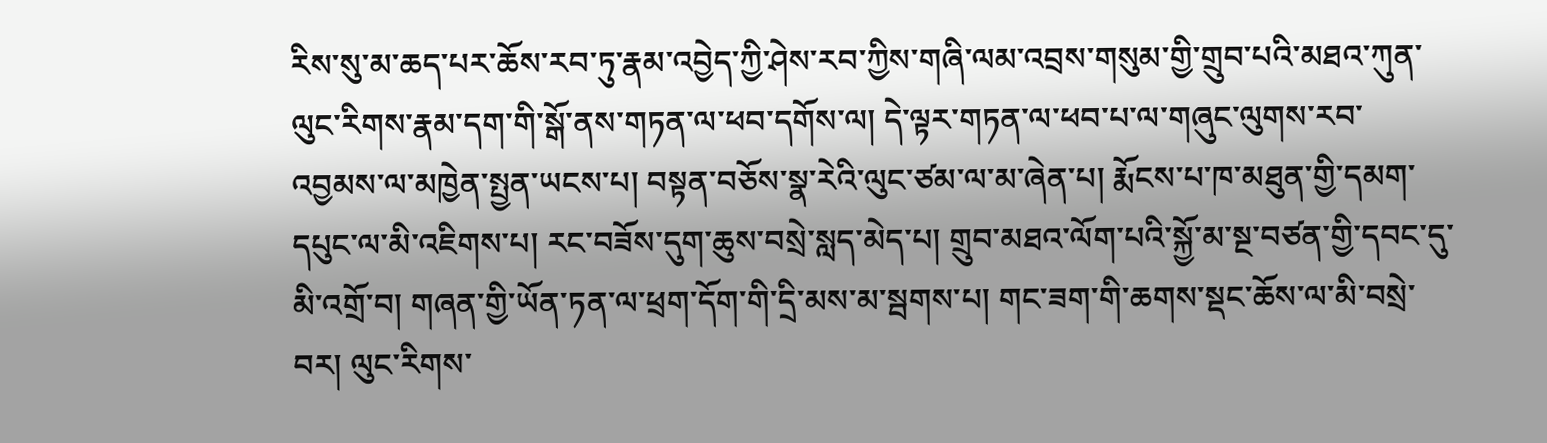རིས་སུ་མ་ཆད་པར་ཆོས་རབ་ཏུ་རྣམ་འབྱེད་ཀྱི་ཤེས་རབ་ཀྱིས་གཞི་ལམ་འབྲས་གསུམ་གྱི་གྲུབ་པའི་མཐའ་ཀུན་ལུང་རིགས་རྣམ་དག་གི་སྒོ་ནས་གཏན་ལ་ཕབ་དགོས་ལ། དེ་ལྟར་གཏན་ལ་ཕབ་པ་ལ་གཞུང་ལུགས་རབ་འབྱམས་ལ་མཁྱེན་སྤྱན་ཡངས་པ། བསྟན་བཅོས་སྣ་རེའི་ལུང་ཙམ་ལ་མ་ཞེན་པ། རྨོངས་པ་ཁ་མཐུན་གྱི་དམག་དཔུང་ལ་མི་འཇིགས་པ། རང་བཟོས་དུག་ཆུས་བསྲེ་སླད་མེད་པ། གྲུབ་མཐའ་ལོག་པའི་སྐྱོ་མ་སྔ་བཙན་གྱི་དབང་དུ་མི་འགྲོ་བ། གཞན་གྱི་ཡོན་ཏན་ལ་ཕྲག་དོག་གི་དྲི་མས་མ་སྦགས་པ། གང་ཟག་གི་ཆགས་སྡང་ཆོས་ལ་མི་བསྲེ་བར། ལུང་རིགས་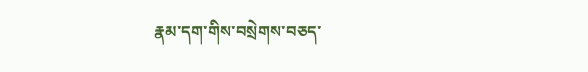རྣམ་དག་གིས་བསྲེགས་བཅད་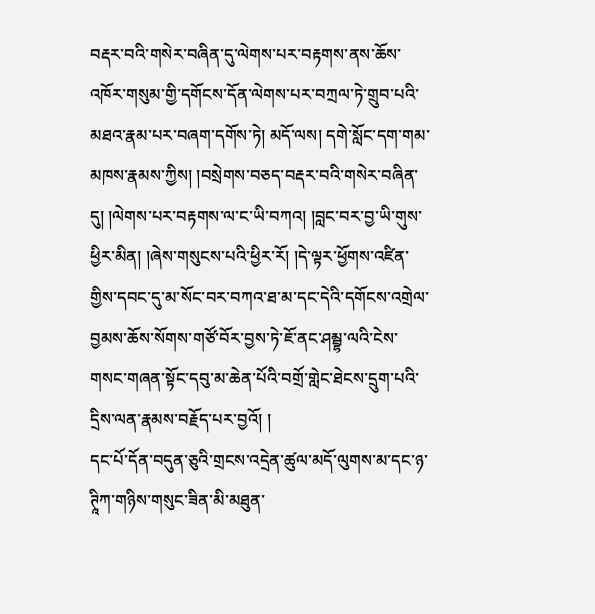བརྡར་བའི་གསེར་བཞིན་དུ་ལེགས་པར་བརྟགས་ནས་ཆོས་འཁོར་གསུམ་གྱི་དགོངས་དོན་ལེགས་པར་བཀྲལ་ཏེ་གྲུབ་པའི་མཐའ་རྣམ་པར་བཞག་དགོས་ཏེ། མདོ་ལས། དགེ་སློང་དག་གམ་མཁས་རྣམས་ཀྱིས། །བསྲེགས་བཅད་བརྡར་བའི་གསེར་བཞིན་དུ། །ལེགས་པར་བརྟགས་ལ་ང་ཡི་བཀའ། །བླང་བར་བྱ་ཡི་གུས་ཕྱིར་མིན། །ཞེས་གསུངས་པའི་ཕྱིར་རོ། །དེ་ལྟར་ཕྱོགས་འཛིན་གྱིས་དབང་དུ་མ་སོང་བར་བཀའ་ཐ་མ་དང་དེའི་དགོངས་འགྲེལ་བྱམས་ཆོས་སོགས་གཙོ་བོར་བྱས་ཏེ་ཇོ་ནང་ཤམྦྷ་ལའི་ངེས་གསང་གཞན་སྟོང་དབུ་མ་ཆེན་པོའི་བགྲོ་གླེང་ཐེངས་དྲུག་པའི་དྲིས་ལན་རྣམས་བརྗོད་པར་བྱའོ། །
དང་པོ་དོན་བདུན་ཅུའི་གྲངས་འདྲེན་ཚུལ་མདོ་ལུགས་མ་དང་ཉ་ཊཱིཀ་གཉིས་གསུང་ཟིན་མི་མཐུན་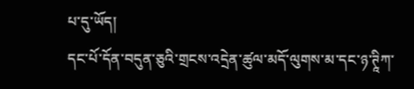པ་དུ་ཡོད།
དང་པོ་དོན་བདུན་ཅུའི་གྲངས་འདྲེན་ཚུལ་མདོ་ལུགས་མ་དང་ཉ་ཊཱིཀ་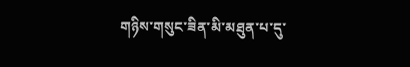གཉིས་གསུང་ཟིན་མི་མཐུན་པ་དུ་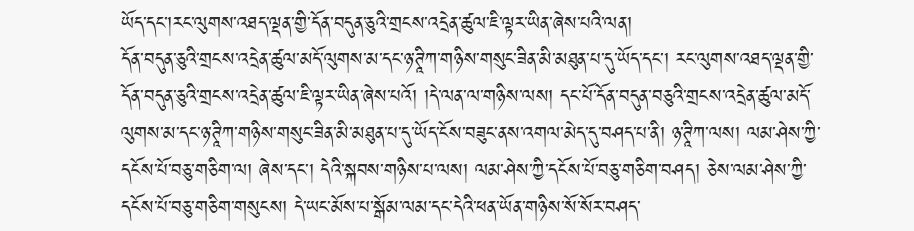ཡོད་དང་།རང་ལུགས་འཐད་ལྡན་གྱི་དོན་བདུན་ཅུའི་གྲངས་འདྲེན་ཚུལ་ཇི་ལྟར་ཡིན་ཞེས་པའི་ལན།
དོན་བདུན་ཅུའི་གྲངས་འདྲེན་ཚུལ་མདོ་ལུགས་མ་དང་ཉ་ཊཱིཀ་གཉིས་གསུང་ཟིན་མི་མཐུན་པ་དུ་ཡོད་དང་། རང་ལུགས་འཐད་ལྡན་གྱི་དོན་བདུན་ཅུའི་གྲངས་འདྲེན་ཚུལ་ཇི་ལྟར་ཡིན་ཞེས་པའོ། །དེ་ལན་ལ་གཉིས་ལས། དང་པོ་དོན་བདུན་བཅུའི་གྲངས་འདྲེན་ཚུལ་མདོ་ལུགས་མ་དང་ཉ་ཊཱིཀ་གཉིས་གསུང་ཟིན་མི་མཐུན་པ་དུ་ཡོད་ངོས་བཟུང་ནས་འགལ་མེད་དུ་བཤད་པ་ནི། ཉ་ཊཱིཀ་ལས། ལམ་ཤེས་ཀྱི་དངོས་པོ་བཅུ་གཅིག་ལ། ཞེས་དང་། དེའི་སྐབས་གཉིས་པ་ལས། ལམ་ཤེས་ཀྱི་དངོས་པོ་བཅུ་གཅིག་བཤད། ཅེས་ལམ་ཤེས་ཀྱི་དངོས་པོ་བཅུ་གཅིག་གསུངས། དེ་ཡང་མོས་པ་སྒོམ་ལམ་དང་དེའི་ཕན་ཡོན་གཉིས་སོ་སོར་བཤད་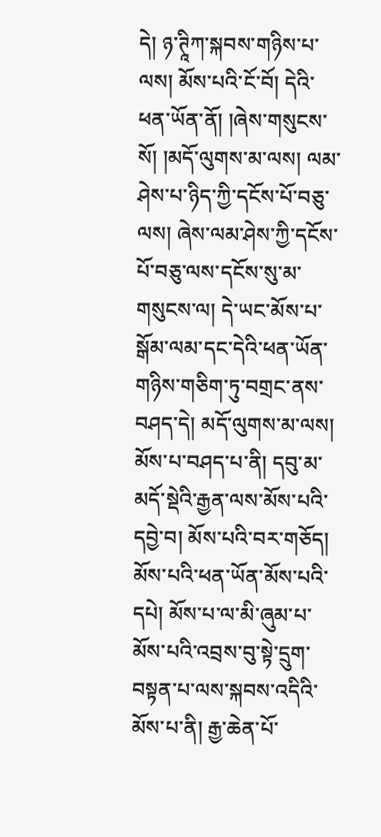དེ། ཉ་ཊཱིཀ་སྐབས་གཉིས་པ་ལས། མོས་པའི་ངོ་བོ། དེའི་ཕན་ཡོན་ནོ། །ཞེས་གསུངས་སོ། །མདོ་ལུགས་མ་ལས། ལམ་ཤེས་པ་ཉིད་ཀྱི་དངོས་པོ་བཅུ་ལས། ཞེས་ལམ་ཤེས་ཀྱི་དངོས་པོ་བཅུ་ལས་དངོས་སུ་མ་གསུངས་ལ། དེ་ཡང་མོས་པ་སྒོམ་ལམ་དང་དེའི་ཕན་ཡོན་གཉིས་གཅིག་ཏུ་བགྲང་ནས་བཤད་དེ། མདོ་ལུགས་མ་ལས། མོས་པ་བཤད་པ་ནི། དབུ་མ་མདོ་སྡེའི་རྒྱན་ལས་མོས་པའི་དབྱེ་བ། མོས་པའི་བར་གཅོད། མོས་པའི་ཕན་ཡོན་མོས་པའི་དཔེ། མོས་པ་ལ་མི་ཞུམ་པ་མོས་པའི་འབྲས་བུ་སྟེ་དྲུག་བསྟན་པ་ལས་སྐབས་འདིའི་མོས་པ་ནི། རྒྱ་ཆེན་པོ་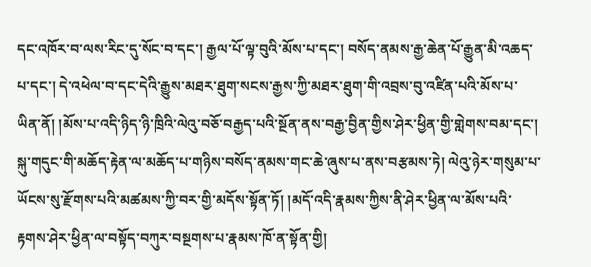དང་འཁོར་བ་ལས་རིང་དུ་སོང་བ་དང་། རྒྱལ་པོ་ལྟ་བུའི་མོས་པ་དང་། བསོད་ནམས་རྒྱ་ཆེན་པོ་རྒྱུན་མི་འཆད་པ་དང་། དེ་འཕེལ་བ་དང་དེའི་རྒྱུས་མཐར་ཐུག་སངས་རྒྱས་ཀྱི་མཐར་ཐུག་གི་འབྲས་བུ་འཛིན་པའི་མོས་པ་ཡིན་ནོ། །མོས་པ་འདི་ཉིད་ཉི་ཁྲིའི་ལེའུ་བཅོ་བརྒྱད་པའི་སྔོན་ནས་བརྒྱ་བྱིན་གྱིས་ཤེར་ཕྱིན་གྱི་གླེགས་བམ་དང་། སྐུ་གདུང་གི་མཆོད་རྟེན་ལ་མཆོད་པ་གཉིས་བསོད་ནམས་གང་ཆེ་ཞུས་པ་ནས་བརྩམས་ཏེ། ལེའུ་ཉེར་གསུམ་པ་ཡོངས་སུ་རྫོགས་པའི་མཚམས་ཀྱི་བར་གྱི་མདོས་སྟོན་ཏོ། །མདོ་འདི་རྣམས་ཀྱིས་ནི་ཤེར་ཕྱིན་ལ་མོས་པའི་རྟགས་ཤེར་ཕྱིན་ལ་བསྟོད་བཀུར་བསྔགས་པ་རྣམས་ཁོ་ན་སྟོན་གྱི།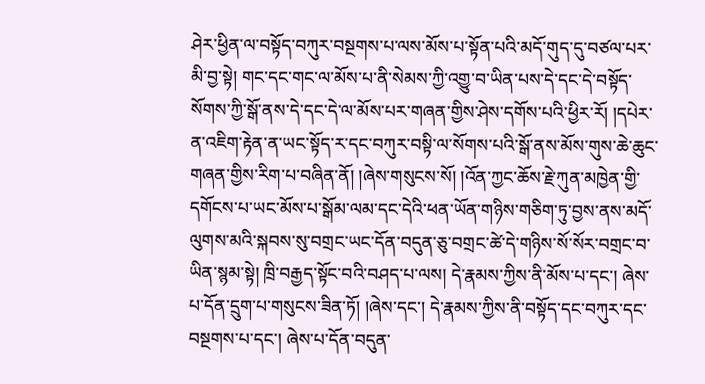ཤེར་ཕྱིན་ལ་བསྟོད་བཀུར་བསྔགས་པ་ལས་མོས་པ་སྟོན་པའི་མདོ་གུད་དུ་བཙལ་པར་མི་བྱ་སྟེ། གང་དང་གང་ལ་མོས་པ་ནི་སེམས་ཀྱི་འགྱུ་བ་ཡིན་པས་དེ་དང་དེ་བསྟོད་སོགས་ཀྱི་སྒོ་ནས་དེ་དང་དེ་ལ་མོས་པར་གཞན་གྱིས་ཤེས་དགོས་པའི་ཕྱིར་རོ། །དཔེར་ན་འཇིག་རྟེན་ན་ཡང་སྟོད་ར་དང་བཀུར་བསྟི་ལ་སོགས་པའི་སྒོ་ནས་མོས་གུས་ཆེ་ཆུང་གཞན་གྱིས་རིག་པ་བཞིན་ནོ། །ཞེས་གསུངས་སོ། །འོན་ཀྱང་ཆོས་རྗེ་ཀུན་མཁྱེན་གྱི་དགོངས་པ་ཡང་མོས་པ་སྒོམ་ལམ་དང་དེའི་ཕན་ཡོན་གཉིས་གཅིག་ཏུ་བྱས་ནས་མདོ་ལུགས་མའི་སྐབས་སུ་བགྲང་ཡང་དོན་བདུན་ཅུ་བགྲང་ཚེ་དེ་གཉིས་སོ་སོར་བགྲང་བ་ཡིན་སྙམ་སྟེ། ཁྲི་བརྒྱད་སྟོང་བའི་བཤད་པ་ལས། དེ་རྣམས་ཀྱིས་ནི་མོས་པ་དང་། ཞེས་པ་དོན་དྲུག་པ་གསུངས་ཟིན་ཏོ། །ཞེས་དང་། དེ་རྣམས་ཀྱིས་ནི་བསྟོད་དང་བཀུར་དང་བསྔགས་པ་དང་། ཞེས་པ་དོན་བདུན་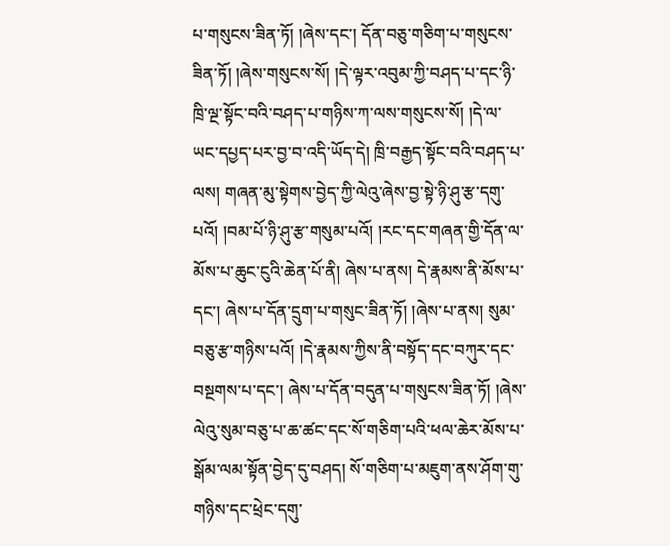པ་གསུངས་ཟིན་ཏོ། །ཞེས་དང་། དོན་བཅུ་གཅིག་པ་གསུངས་ཟིན་ཏོ། །ཞེས་གསུངས་སོ། །དེ་ལྟར་འབུམ་ཀྱི་བཤད་པ་དང་ཉི་ཁྲི་ལྔ་སྟོང་བའི་བཤད་པ་གཉིས་ཀ་ལས་གསུངས་སོ། །དེ་ལ་ཡང་དཔྱད་པར་བྱ་བ་འདི་ཡོད་དེ། ཁྲི་བརྒྱད་སྟོང་བའི་བཤད་པ་ལས། གཞན་མུ་སྟེགས་བྱེད་ཀྱི་ལེའུ་ཞེས་བྱ་སྟེ་ཉི་ཤུ་རྩ་དགུ་པའོ། །བམ་པོ་ཉི་ཤུ་རྩ་གསུམ་པའོ། །རང་དང་གཞན་གྱི་དོན་ལ་མོས་པ་ཆུང་ངུའི་ཆེན་པོ་ནི། ཞེས་པ་ནས། དེ་རྣམས་ནི་མོས་པ་དང་། ཞེས་པ་དོན་དྲུག་པ་གསུང་ཟིན་ཏོ། །ཞེས་པ་ནས། སུམ་བཅུ་རྩ་གཉིས་པའོ། །དེ་རྣམས་ཀྱིས་ནི་བསྟོད་དང་བཀུར་དང་བསྔགས་པ་དང་། ཞེས་པ་དོན་བདུན་པ་གསུངས་ཟིན་ཏོ། །ཞེས་ལེའུ་སུམ་བཅུ་པ་ཆ་ཚང་དང་སོ་གཅིག་པའི་ཕལ་ཆེར་མོས་པ་སྒོམ་ལམ་སྟོན་བྱེད་དུ་བཤད། སོ་གཅིག་པ་མཇུག་ནས་ཤོག་གུ་གཉིས་དང་ཕྲེང་དགུ་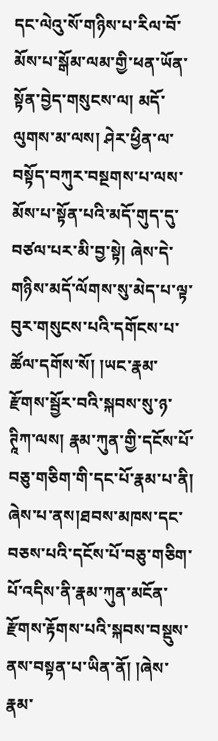དང་ལེའུ་སོ་གཉིས་པ་རིལ་བོ་མོས་པ་སྒོམ་ལམ་གྱི་ཕན་ཡོན་སྟོན་བྱེད་གསུངས་ལ། མདོ་ལུགས་མ་ལས། ཤེར་ཕྱིན་ལ་བསྟོད་བཀུར་བསྔགས་པ་ལས་མོས་པ་སྟོན་པའི་མདོ་གུད་དུ་བཙལ་པར་མི་བྱ་སྟེ། ཞེས་དེ་གཉིས་མདོ་ལོགས་སུ་མེད་པ་ལྟ་བུར་གསུངས་པའི་དགོངས་པ་ཚོལ་དགོས་སོ། །ཡང་རྣམ་རྫོགས་སྦྱོར་བའི་སྐབས་སུ་ཉ་ཊཱིཀ་ལས། རྣམ་ཀུན་གྱི་དངོས་པོ་བཅུ་གཅིག་གི་དང་པོ་རྣམ་པ་ནི། ཞེས་པ་ནས།ཐབས་མཁས་དང་བཅས་པའི་དངོས་པོ་བཅུ་གཅིག་པོ་འདིས་ནི་རྣམ་ཀུན་མངོན་རྫོགས་རྟོགས་པའི་སྐབས་བསྡུས་ནས་བསྟན་པ་ཡིན་ནོ། །ཞེས་རྣམ་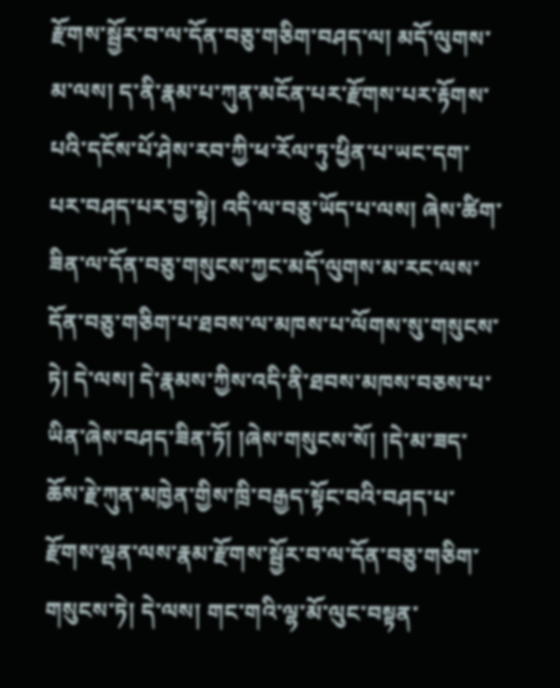རྫོགས་སྦྱོར་བ་ལ་དོན་བཅུ་གཅིག་བཤད་ལ། མདོ་ལུགས་མ་ལས། ད་ནི་རྣམ་པ་ཀུན་མངོན་པར་རྫོགས་པར་རྟོགས་པའི་དངོས་པོ་ཤེས་རབ་ཀྱི་ཕ་རོལ་ཏུ་ཕྱིན་པ་ཡང་དག་པར་བཤད་པར་བྱ་སྟེ། འདི་ལ་བཅུ་ཡོད་པ་ལས། ཞེས་ཚིག་ཟིན་ལ་དོན་བཅུ་གསུངས་ཀྱང་མདོ་ལུགས་མ་རང་ལས་དོན་བཅུ་གཅིག་པ་ཐབས་ལ་མཁས་པ་ལོགས་སུ་གསུངས་ཏེ། དེ་ལས། དེ་རྣམས་ཀྱིས་འདི་ནི་ཐབས་མཁས་བཅས་པ་ཡིན་ཞེས་བཤད་ཟིན་ཏོ། །ཞེས་གསུངས་སོ། །དེ་མ་ཟད་ཆོས་རྗེ་ཀུན་མཁྱེན་གྱིས་ཁྲི་བརྒྱད་སྟོང་བའི་བཤད་པ་རྫོགས་ལྡན་ལས་རྣམ་རྫོགས་སྦྱོར་བ་ལ་དོན་བཅུ་གཅིག་གསུངས་ཏེ། དེ་ལས། གང་གའི་ལྷ་མོ་ལུང་བསྟན་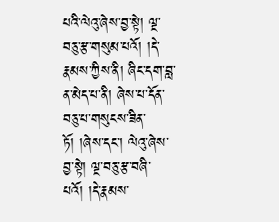པའི་ལེའུ་ཞེས་བྱ་སྟེ། ལྔ་བཅུ་རྩ་གསུམ་པའོ། །དེ་རྣམས་ཀྱིས་ནི། ཞིང་དག་བླ་ན་མེད་པ་ནི། ཞེས་པ་དོན་བཅུ་པ་གསུངས་ཟིན་ཏོ། །ཞེས་དང་། ལེའུ་ཞེས་བྱ་སྟེ། ལྔ་བཅུ་རྩ་བཞི་པའོ། །དེ་རྣམས་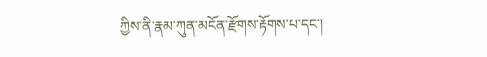ཀྱིས་ནི་རྣམ་ཀུན་མངོན་རྫོགས་རྟོགས་པ་དང་།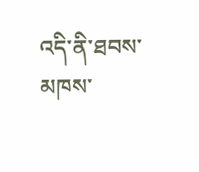འདི་ནི་ཐབས་མཁས་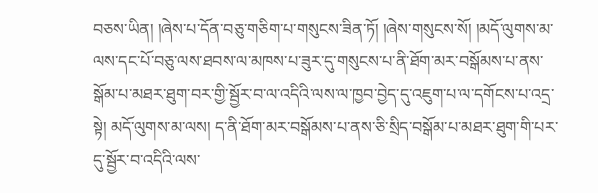བཅས་ཡིན། །ཞེས་པ་དོན་བཅུ་གཅིག་པ་གསུངས་ཟིན་ཏོ། །ཞེས་གསུངས་སོ། །མདོ་ལུགས་མ་ལས་དང་པོ་བཅུ་ལས་ཐབས་ལ་མཁས་པ་ཟུར་དུ་གསུངས་པ་ནི་ཐོག་མར་བསྒོམས་པ་ནས་སྒོམ་པ་མཐར་ཐུག་བར་གྱི་སྦྱོར་བ་ལ་འདིའི་ལས་ལ་ཁྱབ་བྱེད་དུ་འཇུག་པ་ལ་དགོངས་པ་འདྲ་སྟེ། མདོ་ལུགས་མ་ལས། ད་ནི་ཐོག་མར་བསྒོམས་པ་ནས་ཅི་སྲིད་བསྒོམ་པ་མཐར་ཐུག་གི་པར་དུ་སྦྱོར་བ་འདིའི་ལས་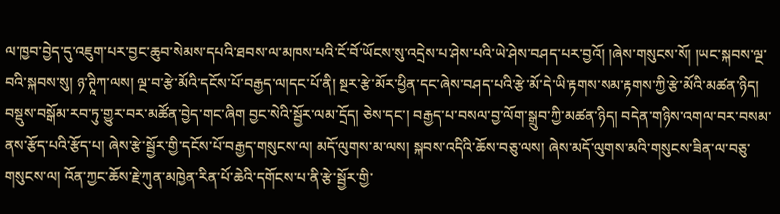ལ་ཁྱབ་བྱེད་དུ་འཇུག་པར་བྱང་ཆུབ་སེམས་དཔའི་ཐབས་ལ་མཁས་པའི་ངོ་བོ་ཡོངས་སུ་འདྲེས་པ་ཤེས་པའི་ཡེ་ཤེས་བཤད་པར་བྱའོ། །ཞེས་གསུངས་སོ། །ཡང་སྐབས་ལྔ་བའི་སྐབས་སུ། ཉ་ཊཱིཀ་ལས། ལྔ་བ་རྩེ་མོའི་དངོས་པོ་བརྒྱད་ལ།དང་པོ་ནི། སྔར་རྩེ་མོར་ཕྱིན་དང་ཞེས་བཤད་པའི་རྩེ་མོ་དེ་ཡི་རྟགས་སམ་རྟགས་ཀྱི་རྩེ་མོའི་མཚན་ཉིད། བསྡུས་བསྒོམ་རབ་ཏུ་གྱུར་བར་མཚོན་བྱེད་གང་ཞིག བྱང་སེའི་སྦྱོར་ལམ་དྲོད། ཅེས་དང་། བརྒྱད་པ་བསལ་བྱ་ལོག་སྒྲུབ་ཀྱི་མཚན་ཉིད། བདེན་གཉིས་འགལ་བར་བསམ་ནས་རྩོད་པའི་རྩོད་པ། ཞེས་རྩེ་སྦྱོར་གྱི་དངོས་པོ་བརྒྱད་གསུངས་ལ། མདོ་ལུགས་མ་ལས། སྐབས་འདིའི་ཆོས་བཅུ་ལས། ཞེས་མདོ་ལུགས་མའི་གསུངས་ཟིན་ལ་བཅུ་གསུངས་ལ། འོན་ཀྱང་ཆོས་རྗེ་ཀུན་མཁྱེན་རིན་པོ་ཆེའི་དགོངས་པ་ནི་རྩེ་སྦྱོར་གྱི་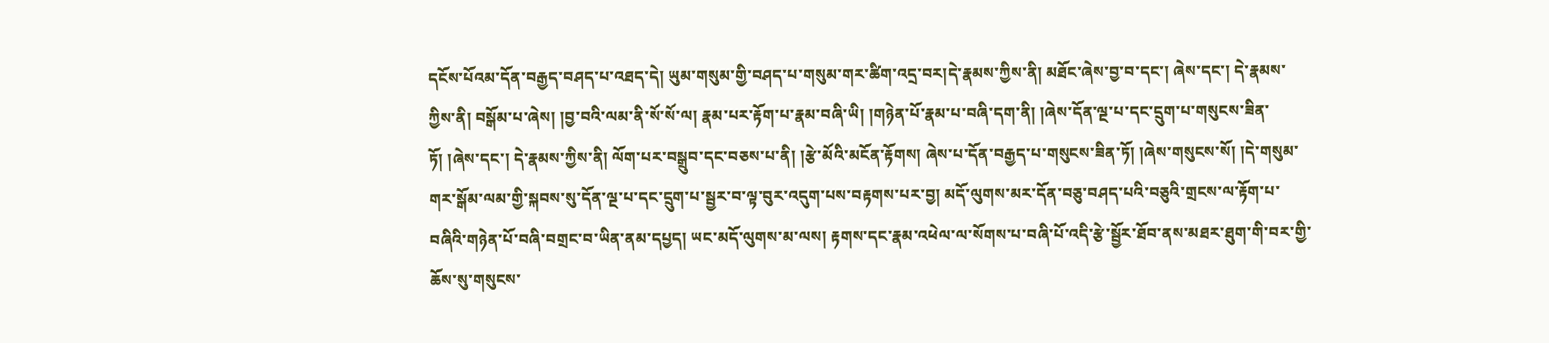དངོས་པོའམ་དོན་བརྒྱད་བཤད་པ་འཐད་དེ། ཡུམ་གསུམ་གྱི་བཤད་པ་གསུམ་གར་ཚིག་འདྲ་བར།དེ་རྣམས་ཀྱིས་ནི། མཐོང་ཞེས་བྱ་བ་དང་། ཞེས་དང་། དེ་རྣམས་ཀྱིས་ནི། བསྒོམ་པ་ཞེས། །བྱ་བའི་ལམ་ནི་སོ་སོ་ལ། རྣམ་པར་རྟོག་པ་རྣམ་བཞི་ཡི། །གཉེན་པོ་རྣམ་པ་བཞི་དག་ནི། །ཞེས་དོན་ལྔ་པ་དང་དྲུག་པ་གསུངས་ཟིན་ཏོ། །ཞེས་དང་། དེ་རྣམས་ཀྱིས་ནི། ལོག་པར་བསྒྲུབ་དང་བཅས་པ་ནི། །རྩེ་མོའི་མངོན་རྟོགས། ཞེས་པ་དོན་བརྒྱད་པ་གསུངས་ཟིན་ཏོ། །ཞེས་གསུངས་སོ། །དེ་གསུམ་གར་སྒོམ་ལམ་གྱི་སྐབས་སུ་དོན་ལྔ་པ་དང་དྲུག་པ་སྦྱར་བ་ལྟ་བུར་འདུག་པས་བརྟགས་པར་བྱ། མདོ་ལུགས་མར་དོན་བཅུ་བཤད་པའི་བཅུའི་གྲངས་ལ་རྟོག་པ་བཞིའི་གཉེན་པོ་བཞི་བགྲང་བ་ཡིན་ནམ་དཔྱད། ཡང་མདོ་ལུགས་མ་ལས། རྟགས་དང་རྣམ་འཕེལ་ལ་སོགས་པ་བཞི་པོ་འདི་རྩེ་སྦྱོར་ཐོབ་ནས་མཐར་ཐུག་གི་བར་གྱི་ཆོས་སུ་གསུངས་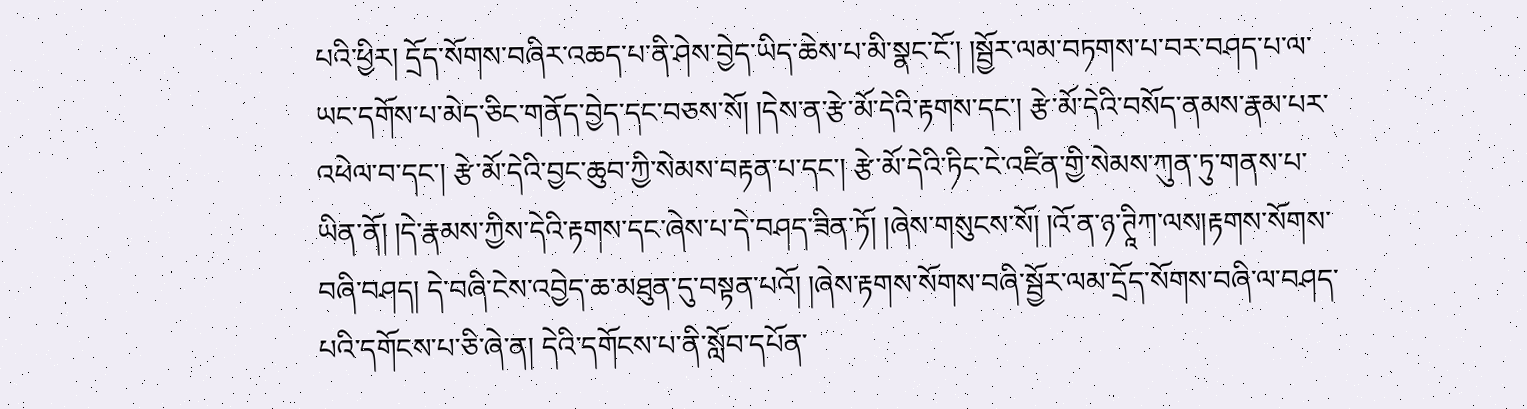པའི་ཕྱིར། དྲོད་སོགས་བཞིར་འཆད་པ་ནི་ཤེས་བྱེད་ཡིད་ཆེས་པ་མི་སྣང་ངོ་། །སྦྱོར་ལམ་བཏགས་པ་བར་བཤད་པ་ལ་ཡང་དགོས་པ་མེད་ཅིང་གནོད་བྱེད་དང་བཅས་སོ། །དེས་ན་རྩེ་མོ་དེའི་རྟགས་དང་། རྩེ་མོ་དེའི་བསོད་ནམས་རྣམ་པར་འཕེལ་བ་དང་། རྩེ་མོ་དེའི་བྱང་ཆུབ་ཀྱི་སེམས་བརྟན་པ་དང་། རྩེ་མོ་དེའི་ཏིང་ངེ་འཛིན་གྱི་སེམས་ཀུན་ཏུ་གནས་པ་ཡིན་ནོ། །དེ་རྣམས་ཀྱིས་དེའི་རྟགས་དང་ཞེས་པ་དེ་བཤད་ཟིན་ཏོ། །ཞེས་གསུངས་སོ། །འོ་ན་ཉ་ཊཱིཀ་ལས།རྟགས་སོགས་བཞི་བཤད། དེ་བཞི་ངེས་འབྱེད་ཆ་མཐུན་དུ་བསྟན་པའོ། །ཞེས་རྟགས་སོགས་བཞི་སྦྱོར་ལམ་དྲོད་སོགས་བཞི་ལ་བཤད་པའི་དགོངས་པ་ཅི་ཞེ་ན། དེའི་དགོངས་པ་ནི་སློབ་དཔོན་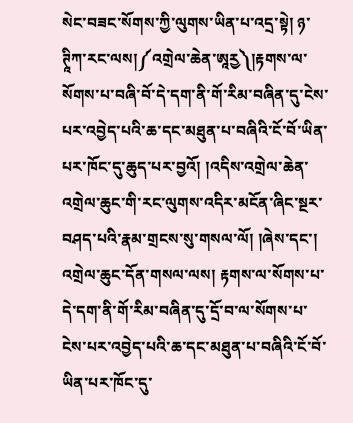སེང་བཟང་སོགས་ཀྱི་ལུགས་ཡིན་པ་འདྲ་སྟེ། ཉ་ཊཱིཀ་རང་ལས།༼འགྲེལ་ཆེན་ཨཱརྱ༽།རྟགས་ལ་སོགས་པ་བཞི་བོ་དེ་དག་ནི་གོ་རིམ་བཞིན་དུ་ངེས་པར་འབྱེད་པའི་ཆ་དང་མཐུན་པ་བཞིའི་ངོ་བོ་ཡིན་པར་ཁོང་དུ་ཆུད་པར་བྱའོ། །འདིས་འགྲེལ་ཆེན་འགྲེལ་ཆུང་གི་རང་ལུགས་འདིར་མངོན་ཞིང་སྔར་བཤད་པའི་རྣམ་གྲངས་སུ་གསལ་ལོ། །ཞེས་དང་། འགྲེལ་ཆུང་དོན་གསལ་ལས། རྟགས་ལ་སོགས་པ་དེ་དག་ནི་གོ་རིམ་བཞིན་དུ་དྲོ་བ་ལ་སོགས་པ་ངེས་པར་འབྱེད་པའི་ཆ་དང་མཐུན་པ་བཞིའི་ངོ་བོ་ཡིན་པར་ཁོང་དུ་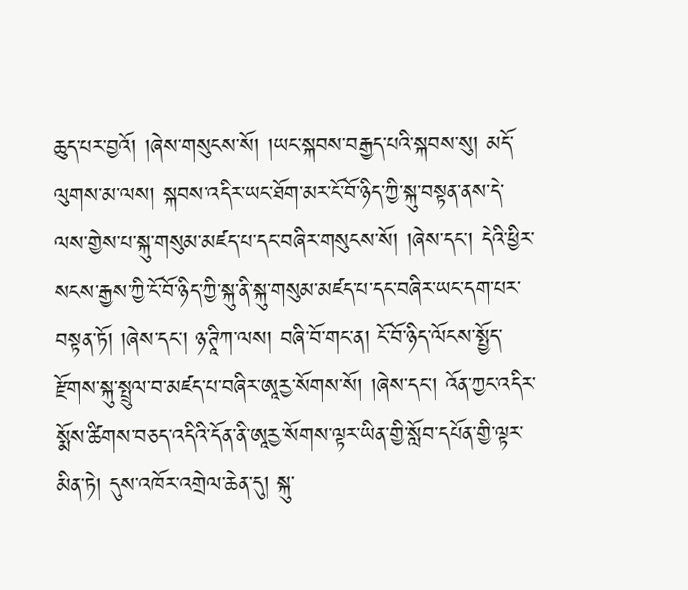ཆུད་པར་བྱའོ། །ཞེས་གསུངས་སོ། །ཡང་སྐབས་བརྒྱད་པའི་སྐབས་སུ། མདོ་ལུགས་མ་ལས། སྐབས་འདིར་ཡང་ཐོག་མར་ངོ་བོ་ཉིད་ཀྱི་སྐུ་བསྟན་ནས་དེ་ལས་གྱེས་པ་སྐུ་གསུམ་མཛད་པ་དང་བཞིར་གསུངས་སོ། །ཞེས་དང་། དེའི་ཕྱིར་སངས་རྒྱས་ཀྱི་ངོ་བོ་ཉིད་ཀྱི་སྐུ་ནི་སྐུ་གསུམ་མཛད་པ་དང་བཞིར་ཡང་དག་པར་བསྟན་ཏོ། །ཞེས་དང་། ཉ་ཊཱིཀ་ལས། བཞི་བོ་གང་ན། ངོ་བོ་ཉིད་ལོངས་སྤྱོད་རྫོགས་སྐུ་སྤྲུལ་བ་མཛད་པ་བཞིར་ཨཱརྱ་སོགས་སོ། །ཞེས་དང་། འོན་ཀྱང་འདིར་སྨོས་ཚིགས་བཅད་འདིའི་དོན་ནི་ཨཱརྱ་སོགས་ལྟར་ཡིན་གྱི་སློབ་དཔོན་གྱི་ལྟར་མིན་ཏེ། དུས་འཁོར་འགྲེལ་ཆེན་དུ། སྐུ་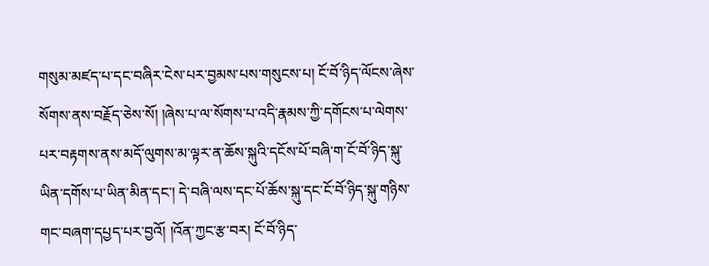གསུམ་མཛད་པ་དང་བཞིར་ངེས་པར་བྱམས་པས་གསུངས་པ། ངོ་བོ་ཉིད་ལོངས་ཞེས་སོགས་ནས་བརྗོད་ཅེས་སོ། །ཞེས་པ་ལ་སོགས་པ་འདི་རྣམས་ཀྱི་དགོངས་པ་ལེགས་པར་བརྟགས་ནས་མདོ་ལུགས་མ་ལྟར་ན་ཆོས་སྐུའི་དངོས་པོ་བཞི་ག་ངོ་བོ་ཉིད་སྐུ་ཡིན་དགོས་པ་ཡིན་མིན་དང་། དེ་བཞི་ལས་དང་པོ་ཆོས་སྐུ་དང་ངོ་བོ་ཉིད་སྐུ་གཉིས་གང་བཞག་དཔྱད་པར་བྱའོ། །འོན་ཀྱང་རྩ་བར། ངོ་བོ་ཉིད་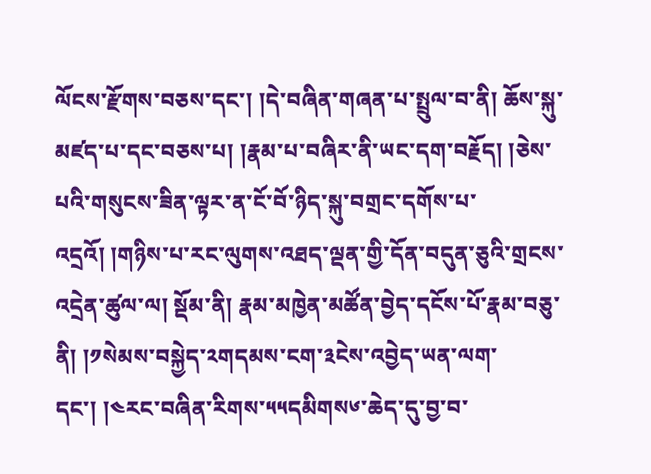ལོངས་རྫོགས་བཅས་དང་། །དེ་བཞིན་གཞན་པ་སྤྲུལ་བ་ནི། ཆོས་སྐུ་མཛད་པ་དང་བཅས་པ། །རྣམ་པ་བཞིར་ནི་ཡང་དག་བརྗོད། །ཅེས་པའི་གསུངས་ཟིན་ལྟར་ན་ངོ་བོ་ཉིད་སྐུ་བགྲང་དགོས་པ་འདྲའོ། །གཉིས་པ་རང་ལུགས་འཐད་ལྡན་གྱི་དོན་བདུན་ཅུའི་གྲངས་འདྲེན་ཚུལ་ལ། སྡོམ་ནི། རྣམ་མཁྱེན་མཚོན་བྱེད་དངོས་པོ་རྣམ་བཅུ་ནི། །༡སེམས་བསྐྱེད་༢གདམས་ངག་༣ངེས་འབྱེད་ཡན་ལག་དང་། །༤རང་བཞིན་རིགས་༥༥དམིགས༦་ཆེད་དུ་བྱ་བ་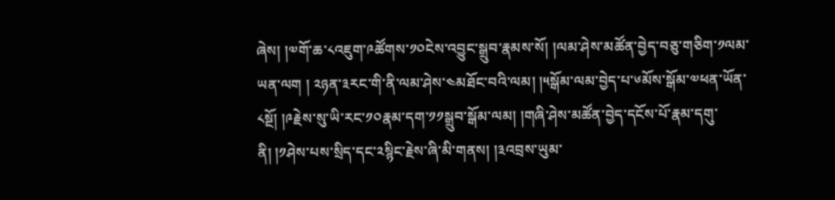ཞེས། །༧གོ་ཆ་༨འཇུག་༩ཚོགས་༡༠ངེས་འབྱུང་སྒྲུབ་རྣམས་སོ། །ལམ་ཤེས་མཚོན་བྱེད་བཅུ་གཅིག་༡ལམ་ཡན་ལག ། ༢ཉན་༣རང་གི་ནི་ལམ་ཤེས་༤མཐོང་བའི་ལམ། །༥སྒོམ་ལམ་བྱེད་པ་༦མོས་སྒོམ་༧ཕན་ཡོན་༨སྔོ། །༩རྗེས་སུ་ཡི་རང་༡༠རྣམ་དག་༡༡སྒྲུབ་སྒོམ་ལམ། །གཞི་ཤེས་མཚོན་བྱེད་དངོས་པོ་རྣམ་དགུ་ནི། །༡ཤེས་པས་སྲིད་དང་༢སྙིང་རྗེས་ཞི་མི་གནས། །༣འབྲས་ཡུམ་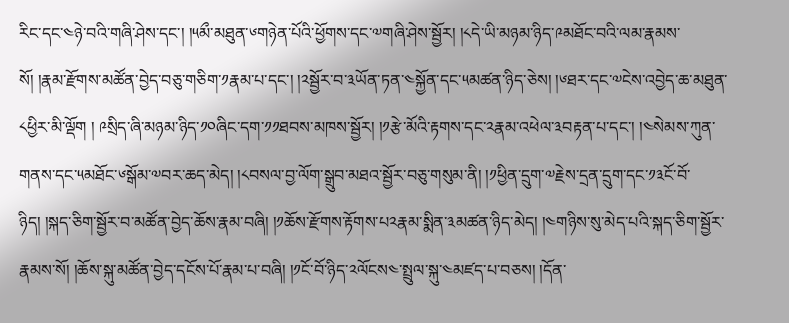རིང་དང་༤ཉེ་བའི་གཞི་ཤེས་དང་། །༥མྀ་མཐུན་༦གཉེན་པོའི་ཕྱོགས་དང་༧གཞི་ཤེས་སྦྱོར། །༨དེ་ཡི་མཉམ་ཉིད་༩མཐོང་བའི་ལམ་རྣམས་སོ། །རྣམ་རྫོགས་མཚོན་བྱེད་བཅུ་གཅིག་༡རྣམ་པ་དང་། །༢སྦྱོར་བ་༣ཡོན་ཏན་༤སྐྱོན་དང་༥མཚན་ཉིད་ཅེས། །༦ཐར་དང་༧ངེས་འབྱེད་ཆ་མཐུན་༨ཕྱིར་མི་ལྡོག ། ༩སྲིད་ཞི་མཉམ་ཉིད་༡༠ཞིང་དག་༡༡ཐབས་མཁས་སྦྱོར། །༡རྩེ་མོའི་རྟགས་དང་༢རྣམ་འཕེལ་༣བརྟན་པ་དང་། །༤སེམས་ཀུན་གནས་དང་༥མཐོང་༦སྒོམ་༧བར་ཆད་མེད། །༨བསལ་བྱ་ལོག་སྒྲུབ་མཐའ་སྦྱོར་བཅུ་གསུམ་ནི། །༡ཕྱིན་དྲུག་༧རྗེས་དྲན་དྲུག་དང་༡༣ངོ་བོ་ཉིད། །སྐད་ཅིག་སྦྱོར་བ་མཚོན་བྱེད་ཆོས་རྣམ་བཞི། །༡ཆོས་རྫོགས་རྟོགས་པ༢རྣམ་སྨིན་༣མཚན་ཉིད་མེད། །༤གཉིས་སུ་མེད་པའི་སྐད་ཅིག་སྦྱོར་རྣམས་སོ། །ཆོས་སྐུ་མཚོན་བྱེད་དངོས་པོ་རྣམ་པ་བཞི། །༡ངོ་བོ་ཉིད་༢ལོངས༤་སྤྲུལ་སྐུ་༤མཛད་པ་བཅས། །དོན་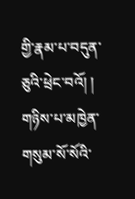གྱི་རྣམ་པ་བདུན་ཅུའི་ཕྲེང་བའོ། །
གཉིས་པ་མཁྱེན་གསུམ་སོ་སོའི་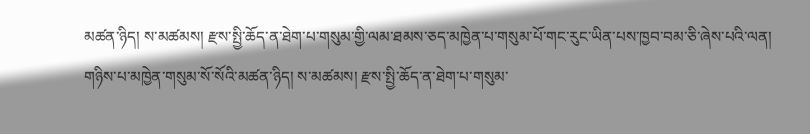མཚན་ཉིད། ས་མཚམས། རྫས་སྤྱི་ཆོད་ན་ཐེག་པ་གསུམ་གྱི་ལམ་ཐམས་ཅད་མཁྱེན་པ་གསུམ་པོ་གང་རུང་ཡིན་པས་ཁྱབ་བམ་ཅི་ཞེས་པའི་ལན།
གཉིས་པ་མཁྱེན་གསུམ་སོ་སོའི་མཚན་ཉིད། ས་མཚམས། རྫས་སྤྱི་ཆོད་ན་ཐེག་པ་གསུམ་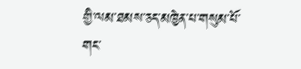གྱི་ལམ་ཐམས་ཅད་མཁྱེན་པ་གསུམ་པོ་གང་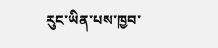རུང་ཡིན་པས་ཁྱབ་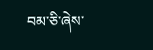བམ་ཅི་ཞེས་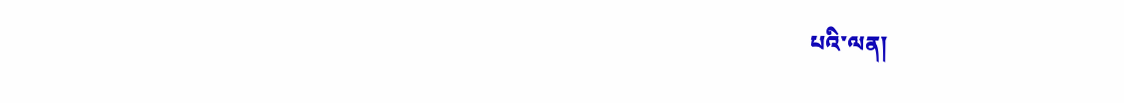པའི་ལན།